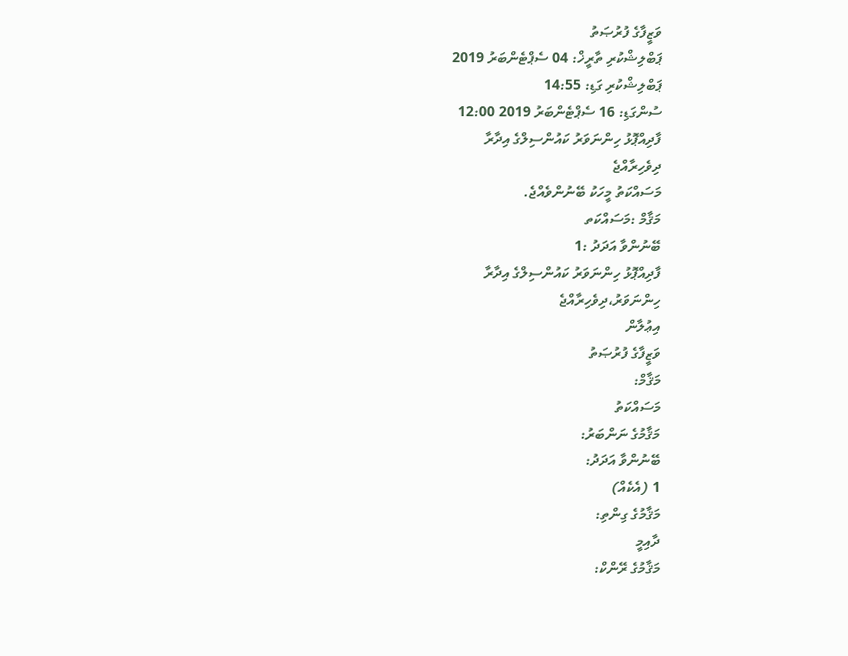ވަޒީފާގެ ފުރުޞަތު
ޕަބްލިޝްކުރި ތާރީޚް: 04 ސެޕްޓެންބަރު 2019
ޕަބްލިޝްކުރި ގަޑި: 14:55
ސުންގަޑި: 16 ސެޕްޓެންބަރު 2019 12:00
ފާދިއްޕޮޅު ހިންނަވަރު ކައުންސިލްގެ އިދާރާ
ދިވެހިރާއްޖެ
މަސައްކަތު މީހަކު ބޭނުންވެއްޖެ.
މަޤާމް :މަސައްކަތ
ބޭނުންވާ އަދަދު :1
ފާދިއްޕޮޅު ހިންނަވަރު ކައުންސިލްގެ އިދާރާ
ހިންނަވަރު،ދިވެހިރާއްޖެ
އިޢުލާން
ވަޒީފާގެ ފުރުޞަތު
މަޤާމް:
މަސައްކަތު
މަޤާމުގެ ނަންބަރު:
ބޭނުންވާ އަދަދު:
1 (އެކެއް)
މަޤާމުގެ ގިންތި:
ދާއިމީ
މަޤާމުގެ ރޭންކް: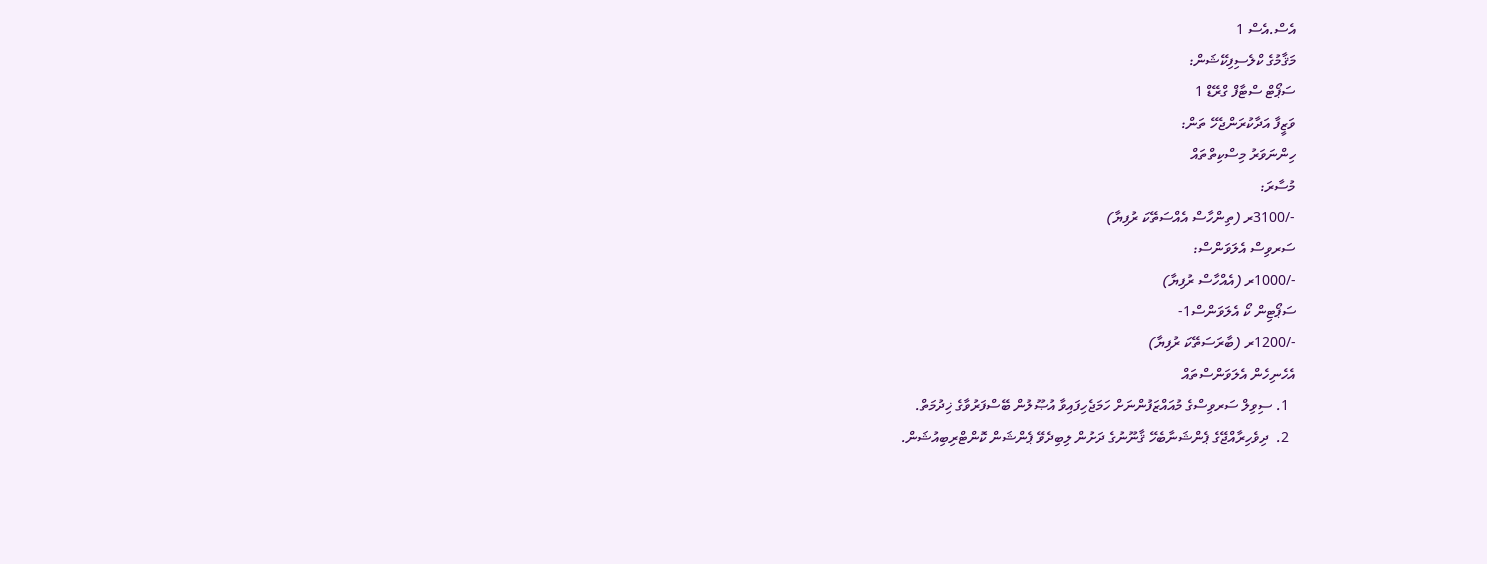އެސް.އެސް 1
މަޤާމުގެ ކްލެސިފިކޭޝަން:
ސަޕޯޓް ސްޓާފް ގްރޭޑް 1
ވަޒީފާ އަދާކުރަންޖެހޭ ތަން:
ހިންނަވަރު މިސްކިތްތައް
މުސާރަ:
-/3100ރ (ތިންހާސް އެއްސަތޭކަ ރުފިޔާ)
ސަރވިސް އެލަވަންސް:
-/1000ރ (އެއްހާސް ރުފިޔާ)
ސަޕޯޓިން ކޯ އެލަވަންސް1-
-/1200ރ (ބާރަސަތޭކަ ރުފިޔާ)
އެހެނިހެން އެލަވަންސްތައް
  1. ސިވިލް ސަރވިސްގެ މުއައްޒަފުންނަށް ހަމަޖެހިފައިވާ އުޞޫލުން ބޭސްފަރުވާގެ ޚިދުމަތް.
  2.  ދިވެހިރާއްޖޭގެ ޕެންޝަނާބެހޭ ޤާނޫނުގެ ދަށުން ލިބިދެވޭ ޕެންޝަން ކޮންޓްރިބިއުޝަން.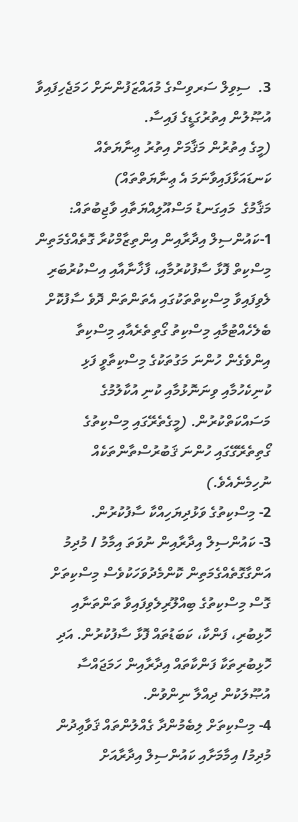3.  ސިވިލް ސަރވިސްގެ މުއައްޒަފުންނަށް ހަމަޖެހިފައިވާ އުޞޫލުން އިތުރުގަޑީގެ ފައިސާ.
(މީގެ އިތުރުން މަޤާމަށް އިތުރު ޢިނާޔަތެއް ކަނޑައަޅާފައިވާނަމަ އެ ޢިނާޔަތްތައް)
މަޤާމުގެ  މައިގަނޑު މަސްއޫލިއްޔަތާއި ވާޖިބުތައް:
1-ކައުންސިލް އިދާރާއިން އިންތިޒާމްކުރާ ގޮތެއްގެމަތިން މިސްކިތް ފޮޅާ ސާފުކުރުމާއި، ފާޚާނާއާއި އިސްކުރުބަރި ލެވިފައިވާ މިސްކިތްތަކުގައި އެތަންތަން ދޮވެ ސާފުކޮށް ބެލެހެއްޓުމާއި މިސްކިތު ގޯތިތެރެއާއި މިސްކިތާ އިންވެގެން ހުންނަ މަގުތަކުގެ މިސްކިތާވީ ފަޅި ކުނިކެހުމާއި ވިނަނޮޅުމާއި ކުނި އުކާލުމުގެ މަސައްކަތްކުރުން. (މީގެތެރޭގައި މިސްކިތުގެ ގޯތިތެރޭގޭގައި ހުންނަ ޤަބުރުސްތާންތަކެއް ނުހިމެނެއެވެ.)
2- މިސްކިތުގެ ވަޅުދިޔަހިއްކާ ސާފުކުރުން.
3- ކައުންސިލް އިދާރާއިން ނުވަތަ އިމާމު / މުދިމު އަންގާގޮތެއްގެމަތިން ކޮންމެދުވަހަކުވެސް މިސްކިތަށް ގޮސް މިސްކިތުގެ ބިއްލޫރިލެވިފައިވާ ތަންތަނާއި ހޮޅިބުރި، ފަންކާ، ކަބަޑުތައް ފޮޅާ ސާފުކުރުން. އަދި ހޮޅިބުރިތަކާ ފަންކާތައް އިދާރާއިން ހަމަޖައްސާ އުޞޫލަކުން ދިއްލާ ނިންވުން.
4- މިސްކިތަށް ލިބެމުންދާ ގެއްލުންތައް ޤަވާޢިދުން މުދިމު/ އިމާމަށާއި ކައުންސިލް އިދާރާއަށް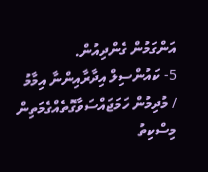އަންގަމުން ގެންދިއުން.
5- ކައުންސިލް އިދާރާއިންނާ އިމާމު / މުދިމުން ހަމަޖައްސަވާގޮތެއްގެމަތިން މިސްކިތު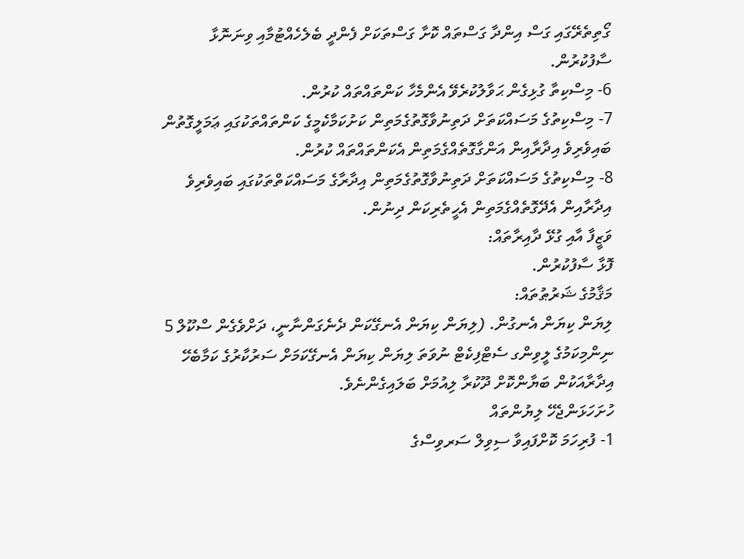ގޯތިތެރޭގައި ގަސް އިންދާ ގަސްތައް ކޮށާ ގަސްތަކަށް ފެންދީ ބެލެހެއްޓުމާއި ވިނަނޮޅާ ސާފުކުރުން.
6- މިސްކިތާ ގުޅިގެން ޙަވާލުކުރެވޭ އެންމެހާ ކަންތައްތައް ކުރުން.
7- މިސްކިތުގެ މަސައްކަތަށް ދަތިނުވާގޮތުގެމަތިން ކަށުކަމާކެމީގެ ކަންތައްތަކުގައި ޢަމަލީގޮތުން ބައިވެރިވެ އިދާރާއިން އަންގާގޮތެއްގެމަތިން އެކަންތައްތައް ކުރުން.
8- މިސްކިތުގެ މަސައްކަތަށް ދަތިނުވާގޮތުގެމަތިން އިދާރާގެ މަސައްކަތްތަކުގައި ބައިވެރިވެ އިދާރާއިން އެދޭގޮތެއްގެމަތިން އެހީތެރިކަން ދިނުން.
ވަޒީފާ އާއި ގުޅޭ ދާއިރާތައް:
ފޮޅާ ސާފުކުރުން.
މަޤާމުގެ ޝަރުޠުތައް:
ލިޔަން ކިޔަން އެނގުން. (ލިޔަން ކިޔަން އެނގޭކަން ދެނެގަންނާނީ، ދަށްވެގެން ސްކޫލް 5 ނިންމިކަމުގެ ލީވިންގ ސެޓްފިކެޓް ނުވަތަ ލިޔަން ކިޔަން އެނގޭކަމަށް ސަރުކާރުގެ ކަމާބެހޭ އިދާރާއަކުން ބަޔާންކޮށް ދޫކުރާ ލިއުމަށް ބަލައިގެންނެވެ.
ހުށަހަޅަންޖެހޭ ލިޔުންތައް
1- ފުރިހަމަ ކޮށްފައިވާ ސިވިލް ސަރވިސްގެ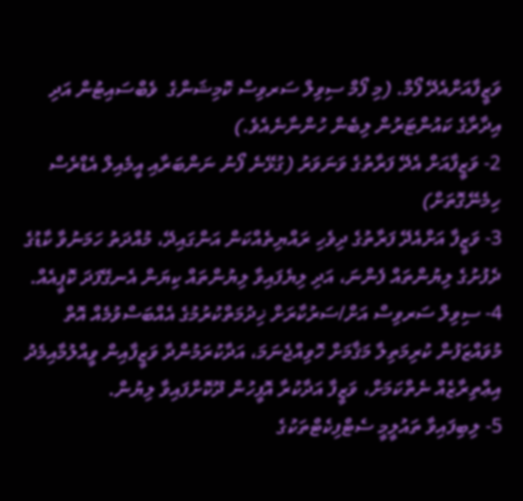ވަޒީފާއަށްއެދޭ ފޯމް. (މި ފޯމް ސިވިލް ސަރވިސް ކޮމިޝަންގެ  ވެބްސައިޓުން އަދި އިދާރާގެ ކައުންޓަރުން ލިބެން ހުންނާނެއެވެ.)
2- ވަޒީފާއަށް އެދޭ ފަރާތުގެ ވަނަވަރު (ގުޅޭނެ ފޯނު ނަންބަރާއި އީމެއިލް އެޑްރެސް ހިމެނޭގޮތަށް)
3- ވަޒީފާ އަށްއެދޭ ފަރާތުގެ ދިވެހި ރައްޔިތެއްކަން އަންގައިދޭ، މުއްދަތު ހަމަނުވާ ކާޑުގެ ދެފުށުގެ ލިޔުންތައް ފެންނަ، އަދި ލިޔެފައިވާ ލިޔުންތައް ކިޔަން އެނގޭފަދަ ކޮޕީއެއް.
4- ސިވިލް ސަރވިސް އަށް/ސަރުކާރަށް ޚިދުމަތްކުރުމުގެ އެއްބަސްވުމެއް އޮތް މުވައްޒަފުން ކުރިމަތިލާ މަޤާމަށް ހޮވިއްޖެނަމަ، އަދާކުރަމުންދާ ވަޒީފާއިން ވީއްލުމާއިމެދު އިޢްތިރާޒެއް ނެތްކަމަށް، ވަޒީފާ އަދާކުރާ އޮފީހުން ދޫކޮށްފައިވާ ލިޔުން.
5- ލިބިފައިވާ ތައުލީމީ ސެޓްފިކެޓްތަކުގެ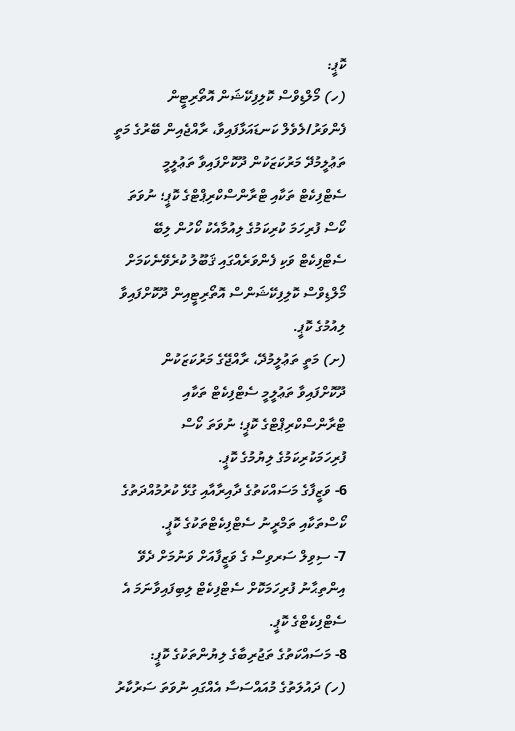ކޮޕީ:
(ހ) މޯލްޑިވްސް ކޮލިފިކޭޝަން އޮތޯރިޓީން ފެންވަރު/ލެވެލް ކަނޑައަޅާފައިވާ، ރާއްޖެއިން ބޭރުގެ މަތީ ތަޢުލީމުދޭ މަރުކަޒަކުން ދޫކޮށްފައިވާ ތަޢުލީމީ ސެޓްފިކެޓް ތަކާއި ޓްރާންސްކްރިޕްޓްގެ ކޮޕީ؛ ނުވަތަ ކޯސް ފުރިހަމަ ކުރިކަމުގެ ލިއުމާއެކު ކޯހުން ލިބޭ ސެޓްފިކެޓް ވަކި ފެންވަރެއްގައި ޤަބޫލު ކުރެވޭނެކަމަށް މޯލްޑިވްސް ކޮލިފިކޭޝަންސް އޮތޯރިޓީއިން ދޫކޮށްފައިވާ ލިއުމުގެ ކޮޕީ.
(ށ) މަތީ ތަޢުލީމުދޭ، ރާއްޖޭގެ މަރުކަޒަކުން ދޫކޮށްފައިވާ ތަޢުލީމީ ސެޓްފިކެޓް ތަކާއި ޓްރާންސްކްރިޕްޓްގެ ކޮޕީ؛ ނުވަތަ ކޯސް ފުރިހަމަކުރިކަމުގެ ލިޔުމުގެ ކޮޕީ.
6- ވަޒީފާގެ މަސައްކަތުގެ ދާއިރާއާއި ގުޅޭ ކުރުމުއްދަތުގެ ކޯސްތަކާއި ތަމްރީނު ސެޓްފިކެޓްތަކުގެ ކޮޕީ.
7- ސިވިލް ސަރވިސް ގެ ވަޒީފާއަށް ވަނުމަށް ދެވޭ އިންތިޙާނު ފުރިހަމަކޮށް ސެޓްފިކެޓް ލިބިފައިވާނަމަ އެ ސެޓްފިކެޓްގެ ކޮޕީ.
8- މަސައްކަތުގެ ތަޖުރިބާގެ ލިޔުންތަކުގެ ކޮޕީ:
(ހ) ދައުލަތުގެ މުއައްސަސާ އެއްގައި ނުވަތަ ސަރުކާރު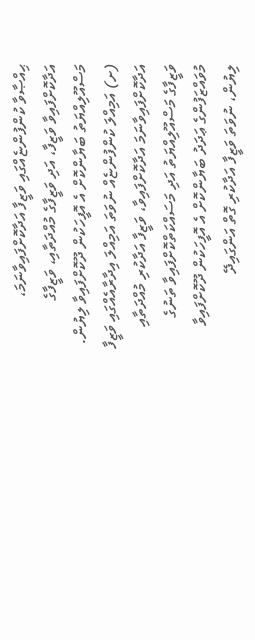ޙިއްޞާވާ ކުންފުންޏެއްގައި ވަޒީފާ އަދާކޮށްފައިވާނަމަ، އަދާކޮށްފައިވާ ވަޒީފާ، އަދި ވަޒީފާގެ މުއްދަތާއި، ވަޒީފާގެ މަސްއޫލިއްޔަތު ބަޔާންކޮށް އެ އޮފީހަކުން ދޫކޮށްފައިވާ ލިޔުން.
(ށ) އަމިއްލަ ކުންފުންޏެއް ނުވަތަ އަމިއްލަ އިދާރާއެއްގައި ވަޒީފާ އަދާކޮށްފައިވާނަމަ އަދާކޮށްފައިވާ، ވަޒީފާ އަދާކުރި މުއްދަތާއި ވަޒީފާގެ މަސްއޫލިއްޔަތު އަދި މަސައްކަތްކޮށްފައިވާ ތަނުގެ މުވައްޒަފުންގެ ޢަދަދު ބަޔާންކޮށް އެ އޮފީހަކުން ދޫކޮށްފައިވާ ލިޔުން، ނުވަތަ ވަޒީފާ އަދާކުރި ގޮތް އަންގައިދޭ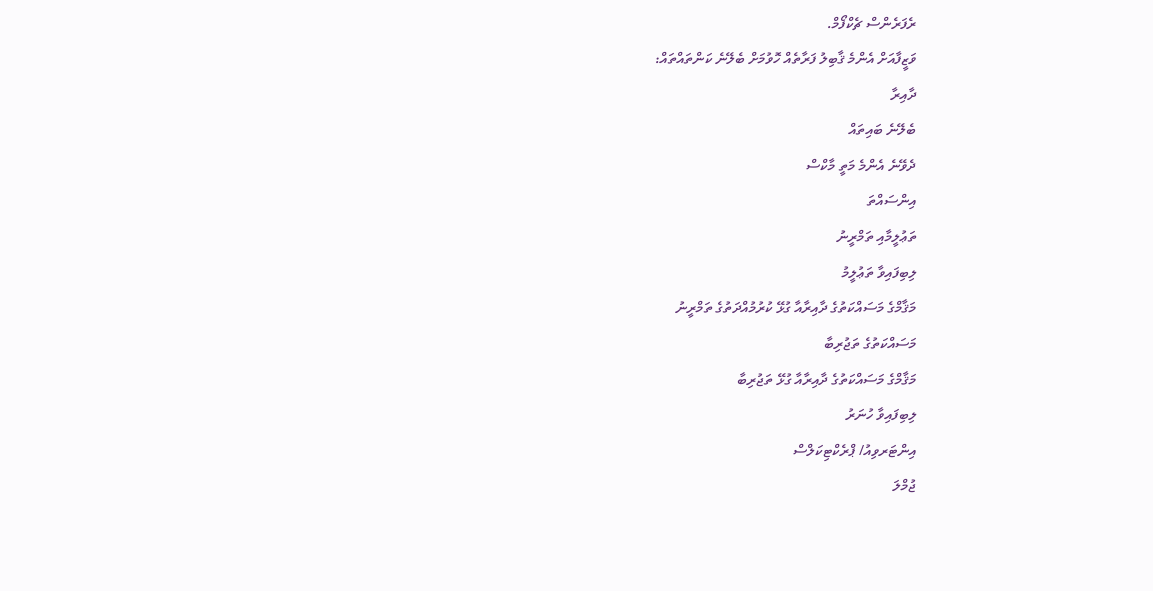ރެފަރެންސް ޗެކްފޯމް.
ވަޒީފާއަށް އެންމެ ޤާބިލު ފަރާތެއް ހޮވުމަށް ބެލޭނެ ކަންތައްތައް:
ދާއިރާ
ބެލޭނެ ބައިތައް
ދެވޭނެ އެންމެ މަތީ މާކްސް
އިންސައްތަ
ތަޢުލީމާއި ތަމްރީނު
ލިބިފައިވާ ތަޢުލީމު
މަޤާމްގެ މަސައްކަތުގެ ދާއިރާއާ ގުޅޭ ކުރުމުއްދަތުގެ ތަމްރީނު
މަސައްކަތުގެ ތަޖުރިބާ
މަޤާމްގެ މަސައްކަތުގެ ދާއިރާއާ ގުޅޭ ތަޖުރިބާ
ލިބިފައިވާ ހުނަރު
އިންޓަރވިއު/ ޕްރެކްޓިކަލްސް
ޖުމްލަ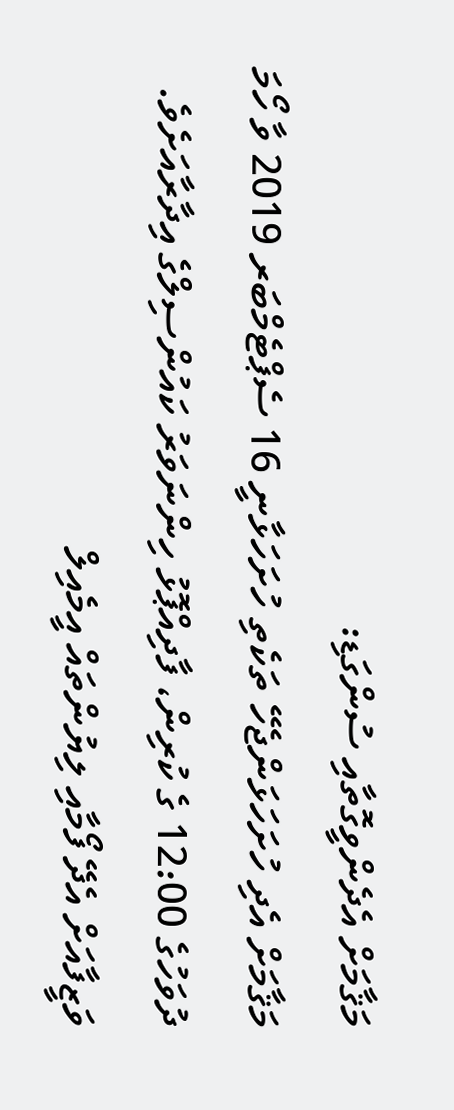މަޤާމަށް އެދެންވީގޮތާއި ސުންގަޑި:
މަޤާމަށް އެދި ހުށަހަޅަންޖެހޭ ތަކެތި ހުށަހަޅާނީ 16 ސެޕްޓެމްބަރ 2019 ވާ ހޯމަ ދުވަހުގެ 12:00 ގެ ކުރިން، ފާދިއްޕޮޅު ހިންނަވަރު ކައުންސިލްގެ އިދާރާއަށެވެ. ވަޒީފާއަށް އެދޭ ފޯމާއި ލިޔުންތައް އީމެއިލް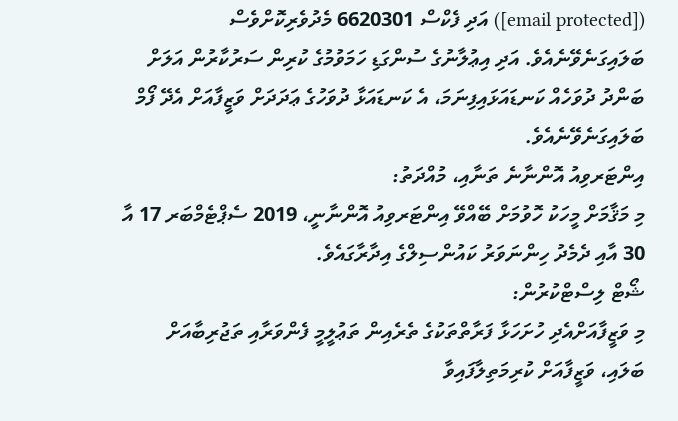([email protected]) އަދި ފެކްސް 6620301 މެދުވެރިކޮށްވެސް ބަލައިގަނެވޭނެއެވެ. އަދި އިޢުލާނުގެ ސުންގަޑި ހަމަވުމުގެ ކުރިން ސަރުކާރުން އަލަށް ބަންދު ދުވަހެއް ކަނޑައަޅައިފިނަމަ، އެ ކަނޑައަޅާ ދުވަހުގެ ޢަދަދަށް ވަޒީފާއަށް އެދޭ ފޯމް ބަލައިގަނެވޭނެއެވެ.
އިންޓަރވިއު އޮންނާނެ ތަނާއި، މުއްދަތު:
މި މަޤާމަށް މީހަކު ހޮވުމަށް ބޭއްވޭ އިންޓަރވިއު އޮންނާނީ، 2019 ސެޕްޓެމްބަރ 17 އާ 30 އާއި ދެމެދު ހިންނަވަރު ކައުންސިލްގެ އިދާރާގައެވެ.
ޝޯޓް ލިސްޓްކުރުން:
މި ވަޒީފާއަށްއެދި ހުށަހަޅާ ފަރާތްތަކުގެ ތެރެއިން ތަޢުލީމީ ފެންވަރާއި ތަޖުރިބާއަށް ބަލައި، ވަޒީފާއަށް ކުރިމަތިލާފައިވާ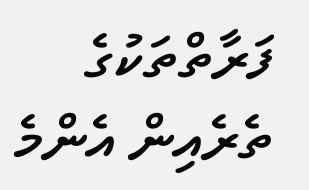ފަރާތްތަކުގެ ތެރެއިން އެންމެ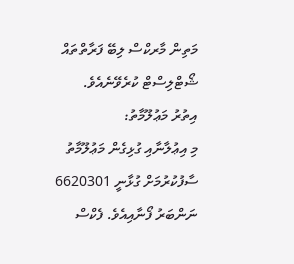މަތިން މާރކްސް ލިބޭ ފަރާތްތައް ޝޯޓްލިސްޓް ކުރެވޭނެއެވެ.
އިތުރު މަޢުލޫމާތު:
މި އިޢުލާނާއި ގުޅިގެން މަޢުލޫމާތު ސާފުކުރުމަށް ގުޅާނީ 6620301 ނަންބަރު ފޯނާއިއެވެ. ފެކްސް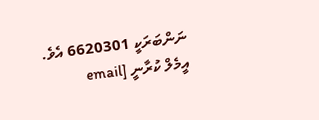ނަންބަރަކީ 6620301 އެވެ. އީމެލް ކުރާނީ [email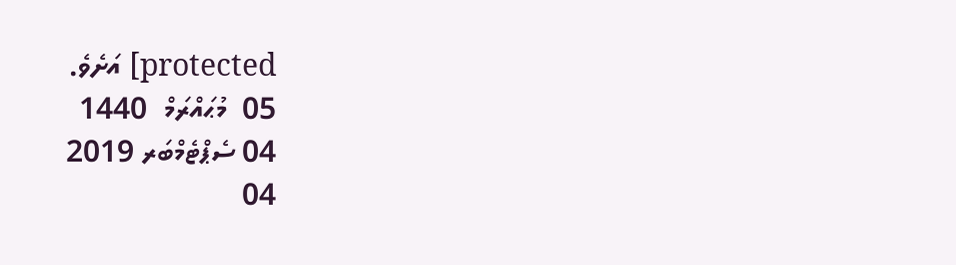protected] އަށެވެ.
05  މުޙައްރަމް  1440
04 ސެޕްޓެމްބަރ 2019
04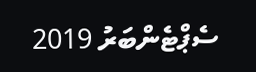ސެޕްޓެންބަރު 2019